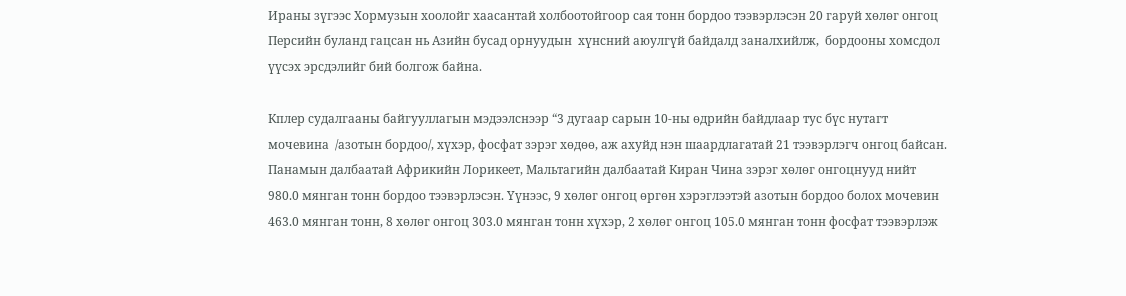Ираны зүгээс Хормузын хоолойг хаасантай холбоотойгоор сая тонн бордоо тээвэрлэсэн 20 гаруй хөлөг онгоц Персийн буланд гацсан нь Азийн бусад орнуудын  хүнсний аюулгүй байдалд заналхийлж,  бордооны хомсдол үүсэх эрсдэлийг бий болгож байна.

Кплер судалгааны байгууллагын мэдээлснээр “3 дугаар сарын 10-ны өдрийн байдлаар тус бүс нутагт мочевина  /азотын бордоо/, хүхэр, фосфат зэрэг хөдөө, аж ахуйд нэн шаардлагатай 21 тээвэрлэгч онгоц байсан. Панамын далбаатай Африкийн Лорикеет, Мальтагийн далбаатай Киран Чина зэрэг хөлөг онгоцнууд нийт 980.0 мянган тонн бордоо тээвэрлэсэн. Үүнээс, 9 хөлөг онгоц өргөн хэрэглээтэй азотын бордоо болох мочевин 463.0 мянган тонн, 8 хөлөг онгоц 303.0 мянган тонн хүхэр, 2 хөлөг онгоц 105.0 мянган тонн фосфат тээвэрлэж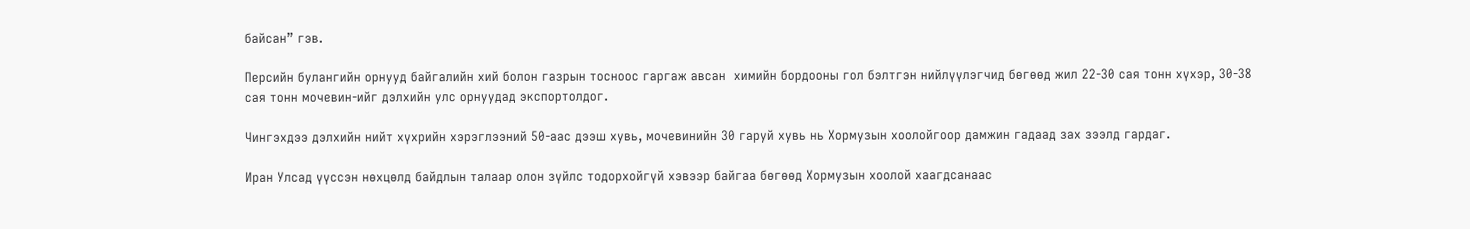байсан” гэв.

Персийн булангийн орнууд байгалийн хий болон газрын тосноос гаргаж авсан  химийн бордооны гол бэлтгэн нийлүүлэгчид бөгөөд жил 22-30 сая тонн хүхэр, 30-38 сая тонн мочевин-ийг дэлхийн улс орнуудад экспортолдог.

Чингэхдээ дэлхийн нийт хүхрийн хэрэглээний 50-аас дээш хувь, мочевинийн 30 гаруй хувь нь Хормузын хоолойгоор дамжин гадаад зах зээлд гардаг.

Иран Улсад үүссэн нөхцөлд байдлын талаар олон зүйлс тодорхойгүй хэвээр байгаа бөгөөд Хормузын хоолой хаагдсанаас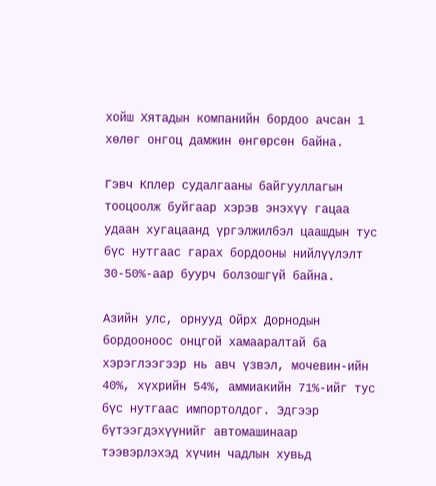хойш Хятадын компанийн бордоо ачсан 1 хөлөг онгоц дамжин өнгөрсөн байна.

Гэвч Кплер судалгааны байгууллагын тооцоолж буйгаар хэрэв энэхүү гацаа удаан хугацаанд үргэлжилбэл цаашдын тус бүс нутгаас гарах бордооны нийлүүлэлт 30-50%-аар буурч болзошгүй байна.

Азийн улс, орнууд Ойрх Дорнодын бордооноос онцгой хамааралтай ба хэрэглээгээр нь авч үзвэл, мочевин-ийн 40%, хүхрийн 54%, аммиакийн 71%-ийг тус бүс нутгаас импортолдог. Эдгээр бүтээгдэхүүнийг автомашинаар тээвэрлэхэд хүчин чадлын хувьд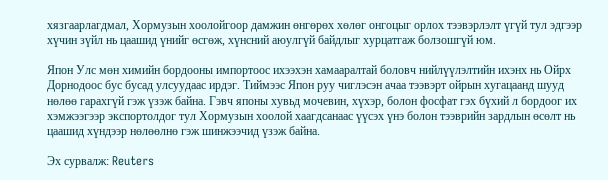хязгаарлагдмал, Хормузын хоолойгоор дамжин өнгөрөх хөлөг онгоцыг орлох тээвэрлэлт үгүй тул эдгээр хүчин зүйл нь цаашид үнийг өсгөж, хүнсний аюулгүй байдлыг хурцатгаж болзошгүй юм.

Япон Улс мөн химийн бордооны импортоос ихээхэн хамааралтай боловч нийлүүлэлтийн ихэнх нь Ойрх Дорнодоос бус бусад улсуудаас ирдэг. Тиймээс Япон руу чиглэсэн ачаа тээвэрт ойрын хугацаанд шууд нөлөө гарахгүй гэж үзэж байна. Гэвч японы хувьд мочевин, хүхэр, болон фосфат гэх бүхий л бордоог их хэмжээгээр экспортолдог тул Хормузын хоолой хаагдсанаас үүсэх үнэ болон тээврийн зардлын өсөлт нь цаашид хүндээр нөлөөлнө гэж шинжээчид үзэж байна.

Эх сурвалж: Reuters